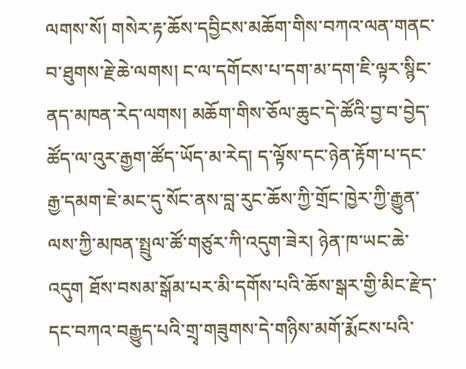ལགས་སོ། གསེར་རྟ་ཆོས་དབྱིངས་མཆོག་གིས་བཀའ་ལན་གནང་བ་ཐུགས་རྗེ་ཆེ་ལགས། ང་ལ་དགོངས་པ་དག་མ་དག་ཇི་ལྟར་སྙིང་ནད་མཁན་རེད་ལགས། མཆོག་གིས་ཅོལ་ཆུང་དེ་ཚོའི་བྱ་བ་བྱེད་ཚོད་ལ་འུར་རྒྱག་ཚོད་ཡོད་མ་རེད། ད་ལྟོས་དང་ཉེན་རྟོག་པ་དང་རྒྱ་དམག་ཇེ་མང་དུ་སོང་ནས་བླ་རུང་ཆོས་ཀྱི་གྲོང་ཁྱེར་ཀྱི་རྒྱུན་ལས་ཀྱི་མཁན་སྤྲུལ་ཚོ་གཙུར་ཀི་འདུག་ཟེར། ཉེན་ཁ་ཡང་ཆེ་འདུག ཐོས་བསམ་སྒོམ་པར་མི་དགོས་པའི་ཆོས་སྒར་གྱི་མིང་རྫེད་དང་བཀའ་བརྒྱུད་པའི་གྲྭ་གཟུགས་དེ་གཉིས་མགོ་རྨོངས་པའི་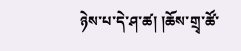ཉེས་པ་དེ་ཤ་ཚ། །ཆོས་གྲྭ་ཚོ་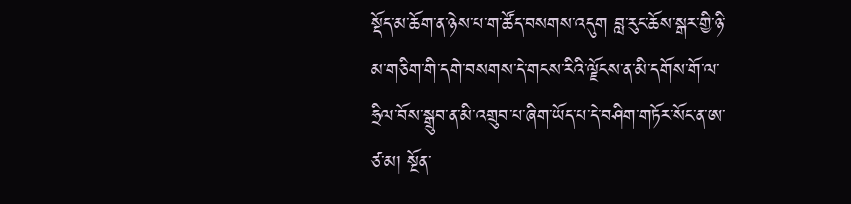སྡོད་མ་ཆོག་ན་ཉེས་པ་ག་ཚོད་བསགས་འདུག བླ་རུང་ཆོས་སྒར་གྱི་ཉི་མ་གཅིག་གི་དགེ་བསགས་དེ་གངས་རིའི་ལྗོངས་ན་མི་དགོས་གོ་ལ་ཧྲིལ་བོས་སྒྲུབ་ན་མི་འགྲུབ་པ་ཞིག་ཡོད་པ་དེ་བཤིག་གཏོར་སོང་ན་ཨ་ཙ་མ། སྔོན་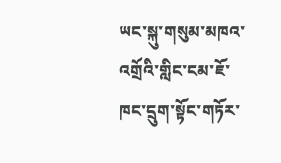ཡང་སྐུ་གསུམ་མཁའ་འགྲོའི་གླིང་ངམ་ཇོ་ཁང་དྲུག་སྟོང་གཏོར་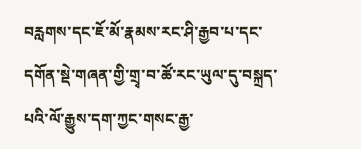བརླགས་དང་ཇོ་མོ་རྣམས་རང་ཤི་རྒྱབ་པ་དང་དགོན་སྡེ་གཞན་གྱི་གྲྭ་བ་ཚོ་རང་ཡུལ་དུ་བསྐྲད་པའི་ལོ་རྒྱུས་དག་ཀྱང་གསང་རྒྱ་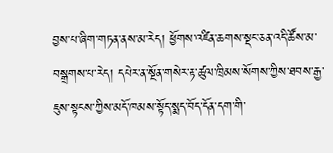བྱས་པ་ཞིག་གཏན་ནས་མ་རེད། ཕྱོགས་འཛིན་ཆགས་སྡང་ཅན་འདི་ཚོས་མ་བསྒྲགས་པ་རེད། དཔེར་ན་སྔོན་གསེར་རྟ་ཚུལ་ཁྲིམས་སོགས་ཀྱིས་ཐབས་རྒྱ་ཇུས་སྟངས་ཀྱིས་མདོ་ཁམས་སྟོད་སྨད་བོད་དོན་དག་གི་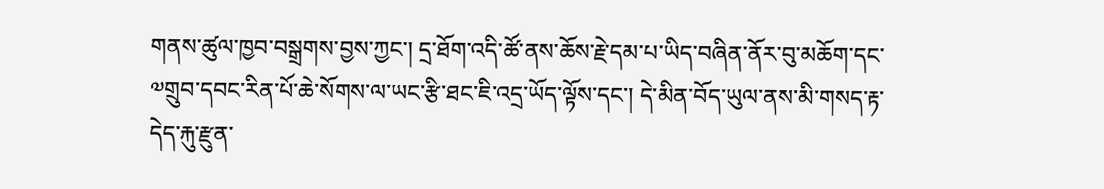གནས་ཚུལ་ཁྱབ་བསྒྲགས་བྱས་ཀྱང་། དྲ་ཐོག་འདི་ཚོ་ནས་ཆོས་རྗེ་དམ་པ་ཡིད་བཞིན་ནོར་བུ་མཆོག་དང་༧གྲུབ་དབང་རིན་པོ་ཆེ་སོགས་ལ་ཡང་རྩི་ཐང་ཇི་འདྲ་ཡོད་ལྟོས་དང་། དེ་མིན་བོད་ཡུལ་ནས་མི་གསད་རྟ་དེད་རྐུ་རྫུན་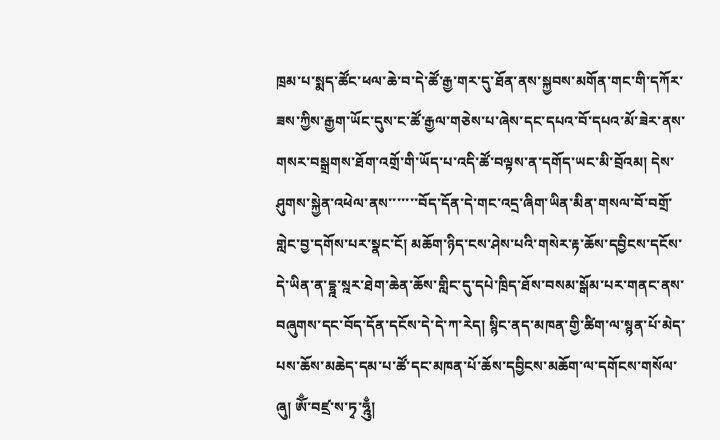ཁྲམ་པ་སྨད་ཚོང་ཕལ་ཆེ་བ་དེ་ཚོ་རྒྱ་གར་དུ་ཐོན་ནས་སྐྱབས་མགོན་གང་གི་དཀོར་ཟས་ཀྱིས་རྒྱག་ཡོང་དུས་ང་ཚོ་རྒྱལ་གཅེས་པ་ཞེས་དང་དཔའ་བོ་དཔའ་མོ་ཟེར་ནས་གསར་བསྒྲགས་ཐོག་འགྲོ་གི་ཡོད་པ་འདི་ཚོ་བལྟས་ན་དགོད་ཡང་མི་བྲོའམ། དེས་ཤུགས་སྐྱེན་འཕེལ་ནས་་་་་་་བོད་དོན་དེ་གང་འདྲ་ཞིག་ཡིན་མིན་གསལ་བོ་བགྲོ་གླེང་བྱ་དགོས་པར་སྣང་ངོ། མཆོག་ཉིད་ངས་ཤེས་པའི་གསེར་རྟ་ཆོས་དབྱིངས་དངོས་དེ་ཡིན་ན་དྷྰ་སྰར་ཐེག་ཆེན་ཆོས་གླིང་དུ་དཔེ་ཁྲིད་ཐོས་བསམ་སྒོམ་པར་གནང་ནས་བཞུགས་དང་བོད་དོན་དངོས་དེ་དེ་ཀ་རེད། སྙིང་ནད་མཁན་གྱི་ཚིག་ལ་སྙན་པོ་མེད་པས་ཆོས་མཆེད་དམ་པ་ཚོ་དང་མཁན་པོ་ཆོས་དབྱིངས་མཆོག་ལ་དགོངས་གསོལ་ཞུ། ཨོྃ་བཛྲ་ས་ཏྭ་ཧྰུྃ།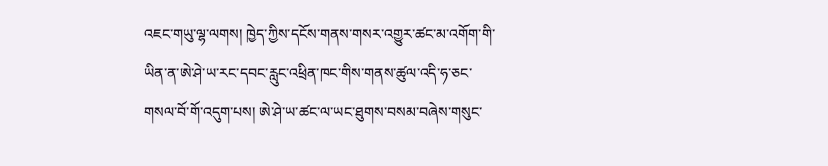འཇང་གཡུ་ལྷ་ལགས། ཁྱེད་ཀྱིས་དངོས་གནས་གསར་འགྱུར་ཚང་མ་འགོག་གི་ཡིན་ན་ཨེ་ཤེ་ཡ་རང་དབང་རླུང་འཕྲིན་ཁང་གིས་གནས་ཚུལ་འདི་ཧ་ཅང་གསལ་བོ་གོ་འདུག་པས། ཨེ་ཤེ་ཡ་ཚང་ལ་ཡང་ཐུགས་བསམ་བཞེས་གསུང་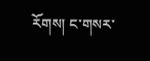རོགས། ང་གསར་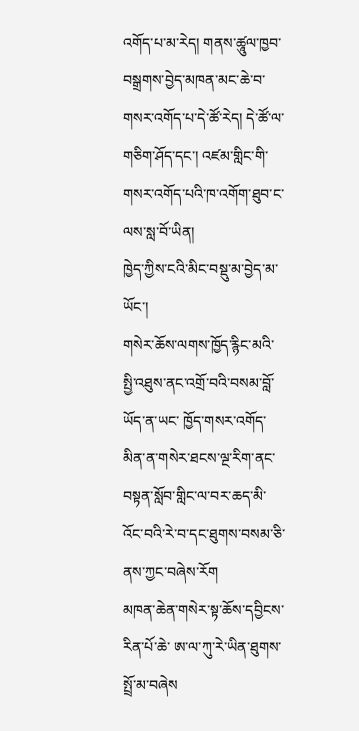འགོད་པ་མ་རེད། གནས་ཚཱུལ་ཁྱབ་བསྒྲགས་བྱེད་མཁན་མང་ཆེ་བ་གསར་འགོད་པ་དེ་ཚོ་རེད། དེ་ཚོ་ལ་གཅིག་ཤོད་དང་། འཛམ་གླིང་གི་གསར་འགོད་པའི་ཁ་འགོག་ཐུབ་ང་ལས་སླ་བོ་ཡིན།
ཁྱེད་ཀྱིས་ངའི་མིང་བསྡུ་མ་བྱེད་མ་ཡོང་།
གསེར་ཆོས་ལགས་ཁྱོད་རྙིང་མའི་སྤྱི་འཐུས་ནང་འགྲོ་བའི་བསམ་བློ་ཡོད་ན་ཡང་ ཁྱོད་གསར་འགོད་མིན་ན་གསེར་ཐངས་ལྔ་རིག་ནང་བསྟན་སློབ་གླིང་ལ་བར་ཆད་མི་འོང་བའི་རེ་བ་དང་ཐུགས་བསམ་ཅི་ནས་ཀྱང་བཞེས་རོག
མཁན་ཆེན་གསེར་སྟ་ཆོས་དབྱིངས་རིན་པོ་ཆེ་ ཨ་ལ་ཀུ་རེ་ཡིན་ཐུགས་སྤྲོ་མ་བཞེས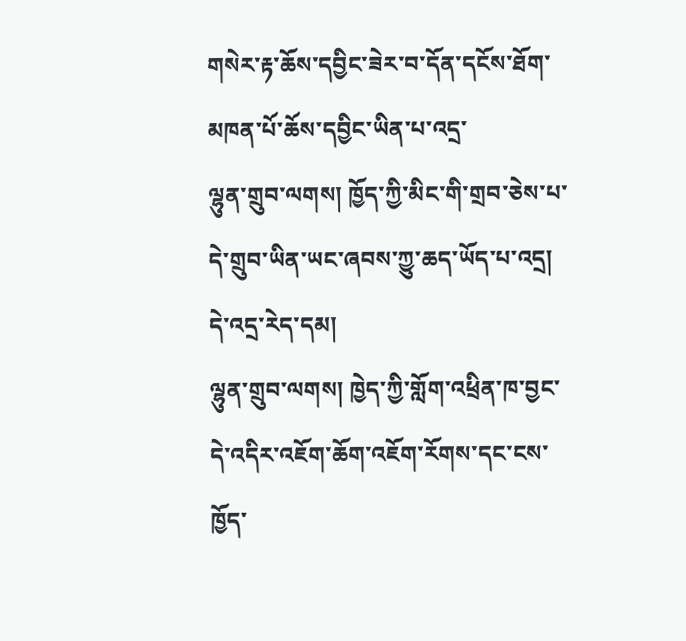གསེར་རྟ་ཆོས་དབྱིང་ཟེར་བ་དོན་དངོས་ཐོག་མཁན་པོ་ཆོས་དབྱིང་ཡིན་པ་འདྲ་
ལྷུན་གྲུབ་ལགས། ཁྱོད་ཀྱི་མིང་གི་གྲབ་ཅེས་པ་དེ་གྲུབ་ཡིན་ཡང་ཞབས་ཀྱུ་ཆད་ཡོད་པ་འདྲ། དེ་འདྲ་རེད་དམ།
ལྷུན་གྲུབ་ལགས། ཁྱེད་ཀྱི་གློག་འཕྲིན་ཁ་བྱང་དེ་འདིར་འཇོག་ཆོག་འཇོག་རོགས་དང་ངས་ཁྱོད་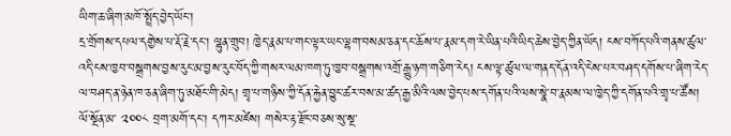ཡིག་ཆ་ཞིག་མཁོ་སྤྲོད་བྱེད་ཡོང་།
དྲ་གྲོགས་དཔལ་དགྱེས་པ་རྡོ་རྗེ་དང་། ལྷུན་གྲུབ། ཁྱེད་རྣམ་པ་གང་ལྟར་ཡང་ལྷག་བསམ་ཅན་དང་ཆོས་པ་རྣམ་དག་རེ་ཡིན་པའི་ཡིད་ཆེས་བྱེད་ཀྱིན་ཡོད། ངས་བཀོད་པའི་གནས་ཚུལ་འདི་ངས་ཁྱབ་བསྒྲགས་བྱས་རུང་མ་བྱས་རུང་བོད་ཀྱི་གསར་ལམ་ཁག་ཏུ་ཁྱབ་བསྒྲགས་འགྲོ་རྒྱུ་ཉག་གཅིག་རེད། ངས་ལྟ་ཚུལ་ལ་གནད་དོན་འདི་ངེས་པར་བཤད་དགོས་པ་ཞིག་རེད་ལ་བཤད་ན་ཉེན་ཁ་ཅན་ཞིག་ཏུ་མཐོང་གི་མེད། གྲྭ་པ་གཉིས་ཀྱི་དོན་རྐྱེན་བྱུང་ཚར་བས་མ་ཚད་རྒྱ་མིའི་ལས་བྱེད་པས་དགོན་པའི་ལས་སྣེ་བ་རྣམས་ལ་ཁྱེད་ཀྱི་དགོན་པའི་གྲྭ་པ་ཚོས། ལོ་སྔོན་མ་ ༢༠༠༨ བྲག་མགོ་དང་། དཀར་མཛེས། གསེར་རྟ་རྫོང་བཅས་སུ་སྔ་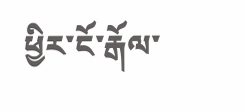ཕྱིར་ངོ་རྒོལ་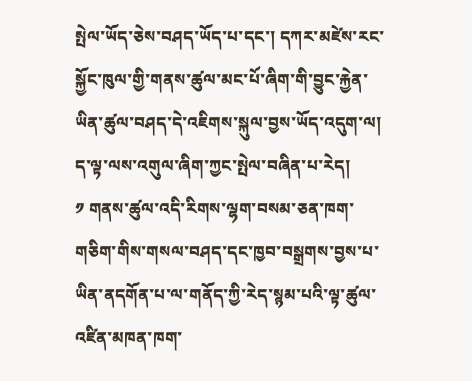སྤེལ་ཡོད་ཅེས་བཤད་ཡོད་པ་དང་། དཀར་མཛེས་རང་སྐྱོང་ཁུལ་གྱི་གནས་ཚུལ་མང་པོ་ཞིག་གི་བྱུང་རྐྱེན་ཡིན་ཚུལ་བཤད་དེ་འཇིགས་སྐུལ་བྱས་ཡོད་འདུག་ལ། ད་ལྟ་ལས་འགུལ་ཞིག་ཀྱང་སྤེལ་བཞིན་པ་རེད།
༡ གནས་ཚུལ་འདི་རིགས་ལྷག་བསམ་ཅན་ཁག་གཅིག་གིས་གསལ་བཤད་དང་ཁྱབ་བསྒྲགས་བྱས་པ་ཡིན་ནདགོན་པ་ལ་གནོད་ཀྱི་རེད་སྙམ་པའི་ལྟ་ཚུལ་འཛིན་མཁན་ཁག་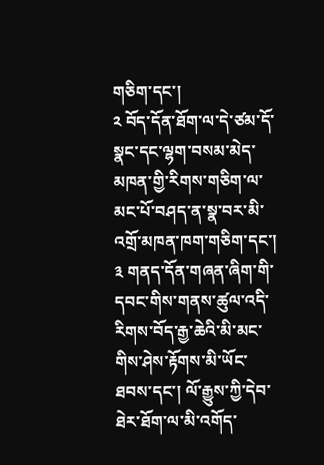གཅིག་དང་།
༢ བོད་དོན་ཐོག་ལ་དེ་ཙམ་དོ་སྣང་དང་ལྷག་བསམ་མེད་མཁན་གྱི་རིགས་གཅིག་ལ་མང་པོ་བཤད་ན་སྣ་བར་མི་འགྲོ་མཁན་ཁག་གཅིག་དང་།
༣ གནད་དོན་གཞན་ཞིག་གི་དབང་གིས་གནས་ཚུལ་འདི་རིགས་བོད་རྒྱ་ཆེའི་མི་མང་གིས་ཤེས་རྟོགས་མི་ཡོང་ཐབས་དང་། ལོ་རྒྱུས་ཀྱི་དེབ་ཐེར་ཐོག་ལ་མི་འགོད་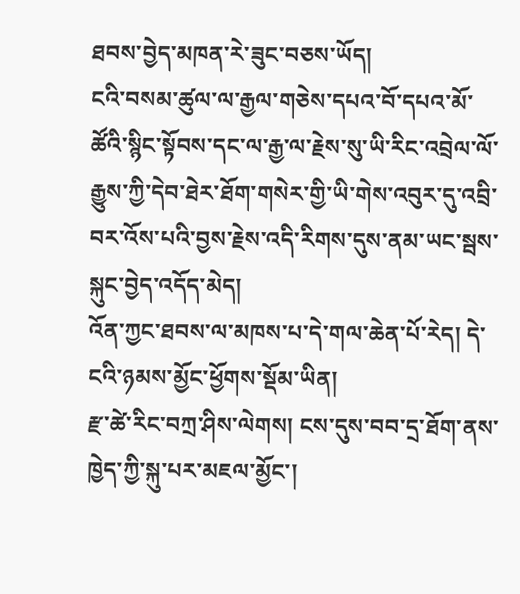ཐབས་བྱེད་མཁན་རེ་ཟུང་བཅས་ཡོད།
ངའི་བསམ་ཚུལ་ལ་རྒྱལ་གཅེས་དཔའ་བོ་དཔའ་མོ་ཚོའི་སྙིང་སྟོབས་དང་ལ་རྒྱ་ལ་རྗེས་སུ་ཡི་རིང་འབྲེལ་ལོ་རྒྱུས་ཀྱི་དེབ་ཐེར་ཐོག་གསེར་གྱི་ཡི་གེས་འབུར་དུ་འབྲི་བར་འོས་པའི་བྱས་རྗེས་འདི་རིགས་དུས་ནམ་ཡང་སྦས་སྐུང་བྱེད་འདོད་མེད།
འོན་ཀྱང་ཐབས་ལ་མཁས་པ་དེ་གལ་ཆེན་པོ་རེད། དེ་ངའི་ཉམས་མྱོང་ཕྱོགས་སྡོམ་ཡིན།
རྫ་ཚེ་རིང་བཀྲ་ཤིས་ལེགས། ངས་དུས་བབ་དྲ་ཐོག་ནས་ཁྱེད་ཀྱི་སྐུ་པར་མཇལ་མྱོང་།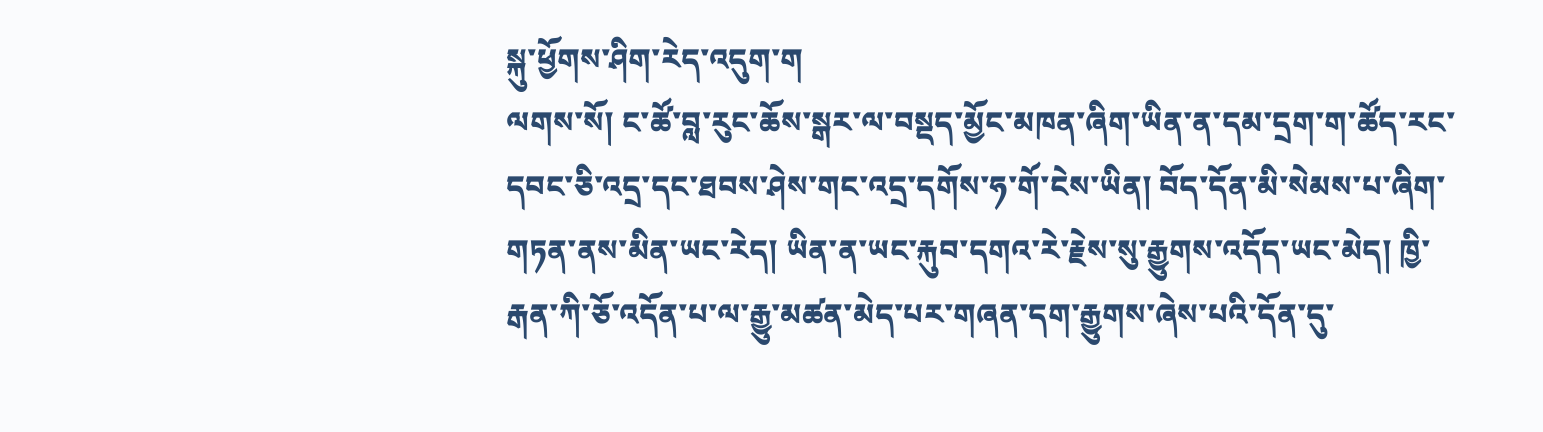སྐུ་ཕྱོགས་ཤིག་རེད་འདུག་ག
ལགས་སོ། ང་ཚོ་བླ་རུང་ཆོས་སྒར་ལ་བསྡད་མྱོང་མཁན་ཞིག་ཡིན་ན་དམ་དྲག་ག་ཚོད་རང་དབང་ཅི་འདྲ་དང་ཐབས་ཤེས་གང་འདྲ་དགོས་ཧ་གོ་ངེས་ཡིན། བོད་དོན་མི་སེམས་པ་ཞིག་གཏན་ནས་མིན་ཡང་རེད། ཡིན་ན་ཡང་རྐུབ་དགའ་རེ་རྗེས་སུ་རྒྱུགས་འདོད་ཡང་མེད། ཁྱི་རྒན་ཀི་ཅོ་འདོན་པ་ལ་རྒྱུ་མཚན་མེད་པར་གཞན་དག་རྒྱུགས་ཞེས་པའི་དོན་དུ་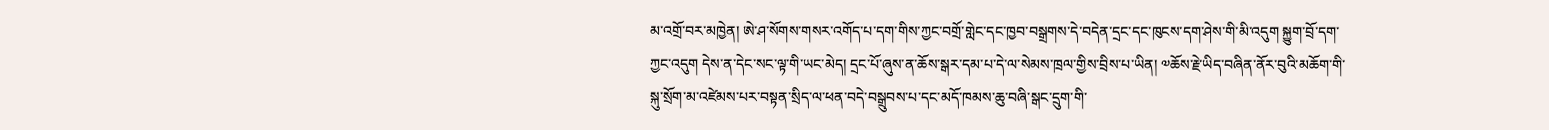མ་འགྲོ་བར་མཁྱེན། ཨེ་ཤ་སོགས་གསར་འགོད་པ་དག་གིས་ཀྱང་བགྲོ་གླེང་དང་ཁྱབ་བསྒྲགས་དེ་བདེན་དྲང་དང་ཁུངས་དག་ཤེས་གི་མི་འདུག སྐྱུག་བྲོ་དག་ཀྱང་འདུག དེས་ན་དེང་སང་ལྟ་གི་ཡང་མེད། དྲང་པོ་ཞུས་ན་ཆོས་སྒར་དམ་པ་དེ་ལ་སེམས་ཁྲལ་གྱིས་བྲིས་པ་ཡིན། ༧ཆོས་རྗེ་ཡིད་བཞིན་ནོར་བུའི་མཆོག་གི་སྐུ་སྲོག་མ་འཛེམས་པར་བསྟན་སྲིད་ལ་ཕན་བདེ་བསྒྲུབས་པ་དང་མདོ་ཁམས་ཆུ་བཞི་སྒང་དྲུག་གི་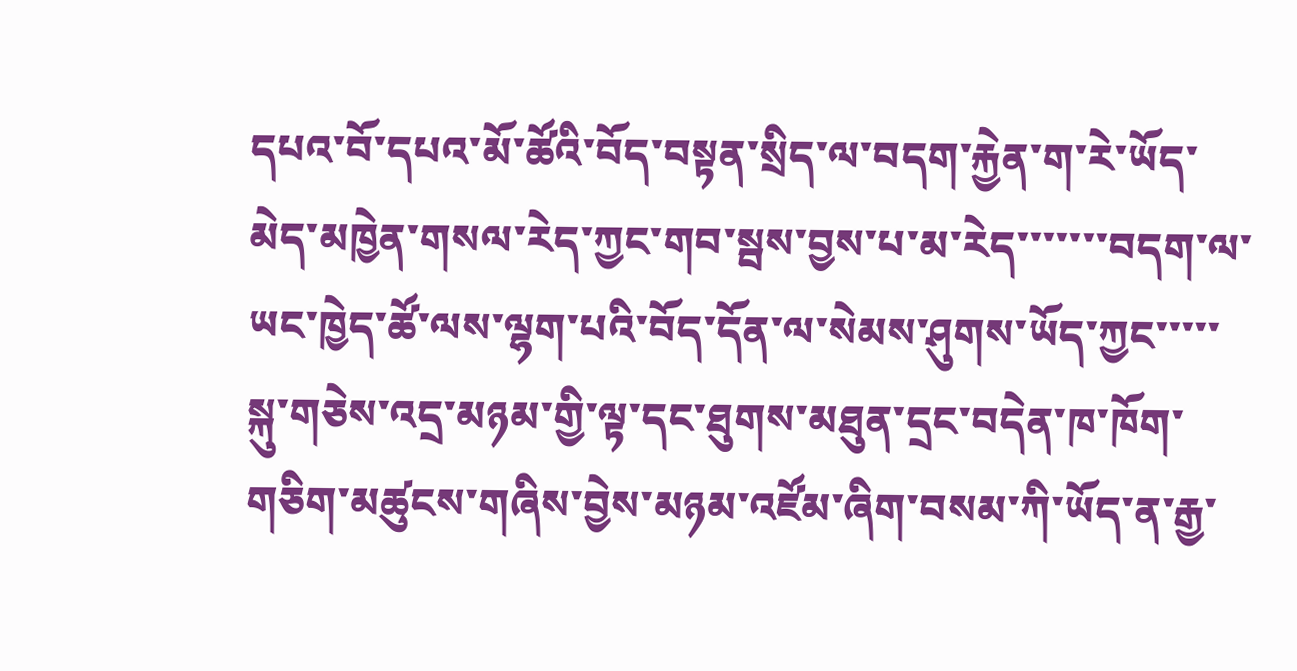དཔའ་བོ་དཔའ་མོ་ཚོའི་བོད་བསྟན་སྲིད་ལ་བདག་རྐྱེན་ག་རེ་ཡོད་མེད་མཁྱེན་གསལ་རེད་ཀྱང་གབ་སྦས་བྱས་པ་མ་རེད་་་་་་་བདག་ལ་ཡང་ཁྱེད་ཚོ་ལས་ལྷག་པའི་བོད་དོན་ལ་སེམས་ཤུགས་ཡོད་ཀྱང་་་་་སྐུ་གཅེས་འདྲ་མཉམ་གྱི་ལྟ་དང་ཐུགས་མཐུན་དྲང་བདེན་ཁ་ཁོག་གཅིག་མཚུངས་གཞིས་བྱེས་མཉམ་འཛོམ་ཞིག་བསམ་ཀི་ཡོད་ན་རྒྱ་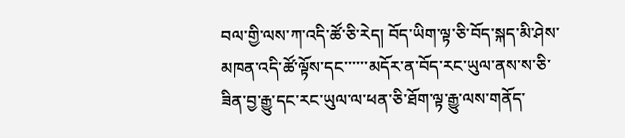བལ་གྱི་ལས་ཀ་འདི་ཚོ་ཅི་རེད། བོད་ཡིག་ལྟ་ཅི་བོད་སྐད་མི་ཤེས་མཁན་འདི་ཚོ་ལྟོས་དང་་་་་་མདོར་ན་བོད་རང་ཡུལ་ནས་ས་ཅི་ཟིན་བྱ་རྒྱུ་དང་རང་ཡུལ་ལ་ཕན་ཅི་ཐོག་ལྟ་རྒྱུ་ལས་གནོད་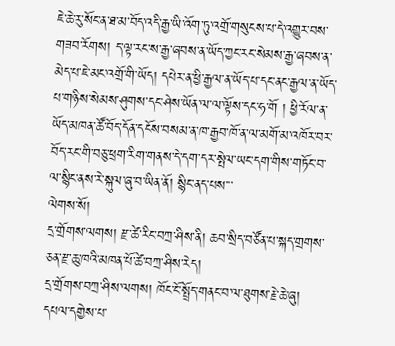ཇེ་ཆེ་རུ་སོང་ན་ཐ་མ་བོད་འདི་རྒྱ་ཡི་འོག་ཏུ་འགྲོ་གསུངས་པ་དེ་འགྱུར་བས་གཟབ་རོགས། ད་ལྟ་རང་ས་རྒྱ་ཞབས་ན་ཡོད་ཀྱང་རང་སེམས་རྒྱ་ཞབས་ན་མེད་པ་ཇེ་མང་འགྲོ་གི་ཡོད། དཔེར་ན་ཕྱི་རྒྱལ་ན་ཡོད་པ་དང་ནང་རྒྱལ་ན་ཡོད་པ་གཉིས་སེམས་ཤུགས་དང་ཤེས་ཡོན་ལ་ལ་ལྟོས་དང་ཧ་གོ ། ཕྱི་རོལ་ན་ཡོད་མཁན་ཚོ་བོད་དོན་དངོས་བསམ་ན་ཁ་རྒྱབ་ཁོ་ན་ལ་མགོ་མ་འཁོར་བར་བོད་རང་གི་བཅུ་ཕྲག་རིག་གནས་དེ་དག་དར་སྤེལ་ཡང་དག་གིས་གཏོང་བ་ལ་སྙིང་ནས་རེ་སྐུལ་ཞུ་བ་ཡིན་ནོ། སྙིང་ནད་པས་་་
ལེགས་སོ།
དྲ་གྲོགས་ལགས། རྫ་ཚེ་རིང་བཀྲ་ཤིས་ནི། ཆབ་སྲིད་བཙོན་པ་སྐད་གྲགས་ཅན་རྫ་ཆུ་ཁའི་མཁན་པོ་ཚེ་བཀྲ་ཤིས་རེད།
དྲ་གྲོགས་བཀྲ་ཤིས་ལགས། ཁོང་ངོ་སྤྲོད་གནང་བ་ལ་ཐུགས་རྗེ་ཆེ་ཞུ།
དཔལ་དགྱེས་པ་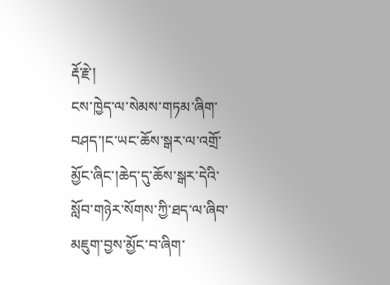རྡོ་རྗེ་།
ངས་ཁྱེད་ལ་སེམས་གཏམ་ཞིག་བཤད་།ང་ཡང་ཆོས་སྒར་ལ་འགྲོ་མྱོང་ཞིང་།ཆེད་དུ་ཆོས་སྒར་དེའི་སློབ་གཉེར་སོགས་ཀྱི་ཐད་ལ་ཞིབ་མཇུག་བྱས་མྱོང་བ་ཞིག་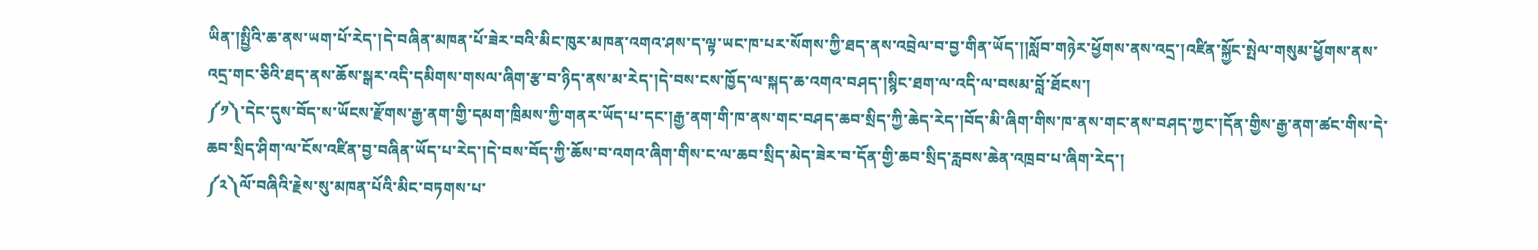ཡིན་།སྤྱིའི་ཆ་ནས་ཡག་པོ་རེད་།དེ་བཞིན་མཁན་པོ་ཟེར་བའི་མིང་ཁུར་མཁན་འགའ་ཤས་ད་ལྟ་ཡང་ཁ་པར་སོགས་ཀྱི་ཐད་ནས་འབྲེལ་བ་བྱ་གིན་ཡོད་།།སློབ་གཉེར་ཕྱོགས་ནས་འདྲ་།འཛིན་སྐྱོང་སྤེལ་གསུམ་ཕྱོགས་ནས་འདྲ་གང་ཅིའི་ཐད་ནས་ཆོས་སྒར་འདི་དམིགས་གསལ་ཞིག་རྩ་བ་ཉིད་ནས་མ་རེད་།དེ་བས་ངས་ཁྱོད་ལ་སྐད་ཆ་འགའ་བཤད་།སྙིང་ཐག་ལ་འདི་ལ་བསམ་བློ་ཐོངས་།
༼༡༽་དེང་དུས་བོད་ས་ཡོངས་རྫོགས་རྒྱ་ནག་གྱི་དམག་ཁྲིམས་ཀྱི་གནར་ཡོད་པ་དང་།རྒྱ་ནག་གི་ཁ་ནས་གང་བཤད་ཆབ་སྲིད་ཀྱི་ཆེད་རེད་།བོད་མི་ཞིག་གིས་ཁ་ནས་གང་ནས་བཤད་ཀྱང་།དོན་གྱིས་རྒྱ་ནག་ཚང་གིས་དེ་ཆབ་སྲིད་ཤིག་ལ་ངོས་འཛིན་བྱ་བཞིན་ཡོད་པ་རེད་།དེ་བས་བོད་ཀྱི་ཆོས་བ་འགའ་ཞིག་གིས་ང་ལ་ཆབ་སྲིད་མེད་ཟེར་བ་དོན་གྱི་ཆབ་སྲིད་རླབས་ཆེན་འཁྲབ་པ་ཞིག་རེད་།
༼༢༽ལོ་བཞིའི་རྗེས་སུ་མཁན་པོའི་མིང་བཏགས་པ་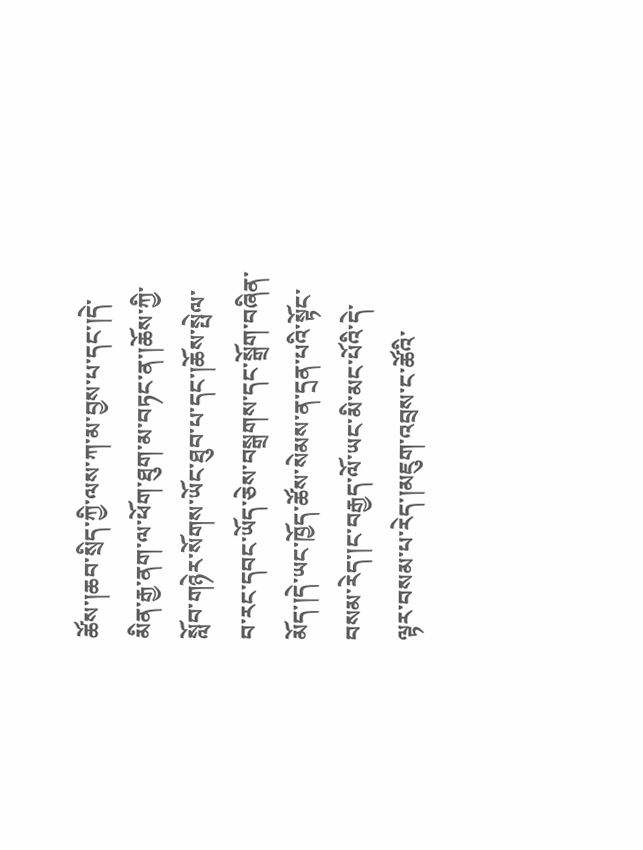ཚོས་།ཆབ་སྲིད་ཀྱི་ལས་ཀ་མ་བྱས་པ་དང་།དེ་མིན་རྒྱ་ནག་ལ་ཕོག་ཐུག་མ་བཏང་ན་།ཆོས་ཀྱི་སློབ་གཉེར་སོགས་ཡོང་ཐུབ་པ་དང་།ཆོས་སྤེལ་བ་རང་དབང་ཡོད་ཅེས་བསྒྲགས་དང་སྒྲོག་བཞིན་མོད་།དེ་ཡང་ཁྱོད་ཚོས་སེམས་ན་དྲན་པའི་སྟོང་བསམ་རེད་།ང་བརྒྱད་ལོ་ཡང་མི་མང་པོའི་དེ་ལྟར་བསམ་པ་རེད་།མཇུག་འབྲས་ང་ཚོའི་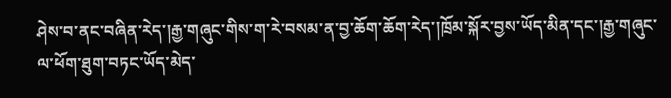ཤེས་བ་ནང་བཞིན་རེད་།རྒྱ་གཞུང་གིས་ག་རེ་བསམ་ན་བྱ་ཆོག་ཆོག་རེད་།ཁྲོམ་སྐོར་བྱས་ཡོད་མིན་དང་།རྒྱ་གཞུང་ལ་ཕོག་ཐུག་བཏང་ཡོད་མེད་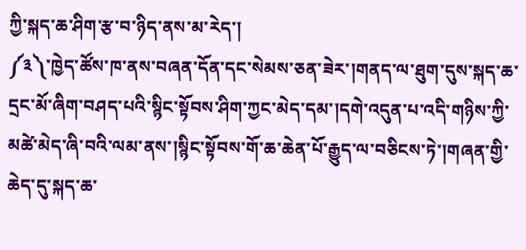ཀྱི་སྐད་ཆ་ཤིག་རྩ་བ་ཉིད་ནས་མ་རེད་།
༼༣༽་ཁྱེད་ཚོས་ཁ་ནས་བཞན་དོན་དང་སེམས་ཅན་ཟེར་།གནད་ལ་ཐུག་དུས་སྐད་ཆ་དྲང་མོ་ཞིག་བཤད་པའི་སྙིང་སྟོབས་ཤིག་ཀྱང་མེད་དམ་།དགེ་འདུན་པ་འདི་གཉིས་ཀྱི་མཚེ་མེད་ཞི་བའི་ལམ་ནས་།སྙིང་སྟོབས་གོ་ཆ་ཆེན་པོ་རྒྱུད་ལ་བཅིངས་ཏེ་།གཞན་གྱི་ཆེད་དུ་སྐད་ཆ་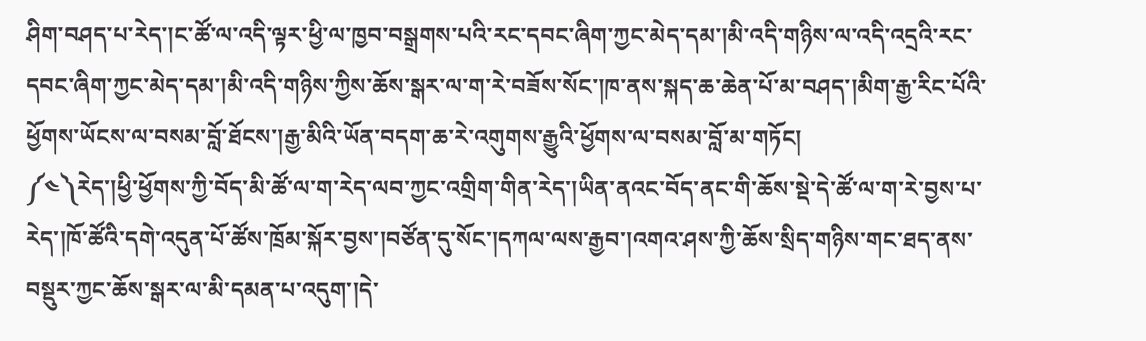ཤིག་བཤད་པ་རེད་།ང་ཚོ་ལ་འདི་ལྟར་ཕྱི་ལ་ཁྱབ་བསྒྲགས་པའི་རང་དབང་ཞིག་ཀྱང་མེད་དམ་།མི་འདི་གཉིས་ལ་འདི་འདྲའི་རང་དབང་ཞིག་ཀྱང་མེད་དམ་།མི་འདི་གཉིས་ཀྱིས་ཆོས་སྒར་ལ་ག་རེ་བཟོས་སོང་།ཁ་ནས་སྐད་ཆ་ཆེན་པོ་མ་བཤད་།མིག་རྒྱ་རིང་པོའི་ཕྱོགས་ཡོངས་ལ་བསམ་བློ་ཐོངས་།རྒྱ་མིའི་ཡོན་བདག་ཆ་རེ་འགུགས་རྒྱུའི་ཕྱོགས་ལ་བསམ་བློ་མ་གཏོང།
༼༤༽རེད་།ཕྱི་ཕྱོགས་ཀྱི་བོད་མི་ཚོ་ལ་ག་རེད་ལབ་ཀྱང་འགྲིག་གིན་རེད་།ཡིན་ནའང་བོད་ནང་གི་ཆོས་སྡེ་དེ་ཚོ་ལ་ག་རེ་བྱས་པ་རེད་།ཁོ་ཚོའི་དགེ་འདུན་པོ་ཚོས་ཁྲོམ་སྐོར་བྱས་།བཙོན་དུ་སོང་།དཀལ་ལས་རྒྱབ་།འགའ་ཤས་ཀྱི་ཆོས་སྲིད་གཉིས་གང་ཐད་ནས་བསྡུར་ཀྱང་ཆོས་སྒར་ལ་མི་དམན་པ་འདུག་།དེ་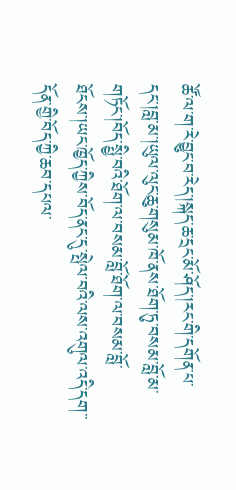ཚོ་ལ་ག་རེ་བྱུང་བ་རེད་།སྐད་ཆ་དྲང་མོ་ཤོད་།རང་གི་དགོན་པ་དང་།བླ་མ་།ཡུལ་ལུང་ཆུ་གསུམ་ཁོ་ནས་ཐོག་ཏུ་བསམ་བློ་མ་གཏོང་།བོད་སྤྱི་བའི་ཐོག་ལ་བསམ་བློ་ཐོག་ལ་བསམ་བློ་ཐོངས་།ཡང་ཁྱོད་ཀྱིས་བོད་ནང་དུ་སྤེལ་བའི་ལས་འགུལ་འདི་དག་་དོན་གྱི་བོད་ཀྱི་ཆབ་དཔལ་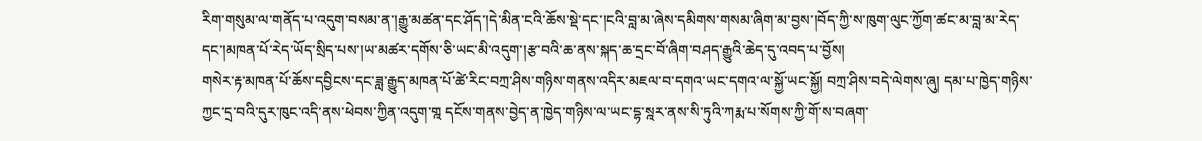རིག་གསུམ་ལ་གནོད་པ་འདུག་བསམ་ན་།རྒྱུ་མཚན་དང་ཤོད་།དེ་མིན་ངའི་ཆོས་སྡེ་དང་།ངའི་བླ་མ་ཞེས་དམིགས་གསམ་ཞིག་མ་བྱས་།བོད་ཀྱི་ས་ཁུག་ལུང་ཀྱོག་ཚང་མ་བླ་མ་རེད་དང་།མཁན་པོ་རེད་ཡོད་སྲིད་པས་།ཡ་མཚར་དགོས་ཅི་ཡང་མི་འདུག་།རྩ་བའི་ཆ་ནས་སྐད་ཆ་དྲང་བོ་ཞིག་བཤད་རྒྱུའི་ཆེད་དུ་འབད་པ་བྱོས།
གསེར་རྟ་མཁན་པོ་ཆོས་དབྱིངས་དང་ཟླ་རྒྱུད་མཁན་པོ་ཚེ་རིང་བཀྲ་ཤིས་གཉིས་གནས་འདིར་མཇལ་བ་དགའ་ཡང་དགའ་ལ་སྐྱོ་ཡང་སྐྱོ། བཀྲ་ཤིས་བདེ་ལེགས་ཞུ། དམ་པ་ཁྱེད་གཉིས་ཀྱང་དྲ་བའི་དུར་ཁུང་འདི་ནས་ཕེབས་ཀྱིན་འདུག་གྰ དངོས་གནས་བྱེད་ན་ཁྱེད་གཉིས་ལ་ཡང་དྷ་སྰར་ནས་སི་ཏུའི་ཀརྨ་པ་སོགས་ཀྱི་གོ་ས་བཞག་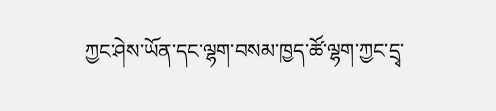ཀྱང་ཤེས་ཡོན་དང་ལྷག་བསམ་ཁྱད་ཚོ་ལྷག་ཀྱང་དྲྭ་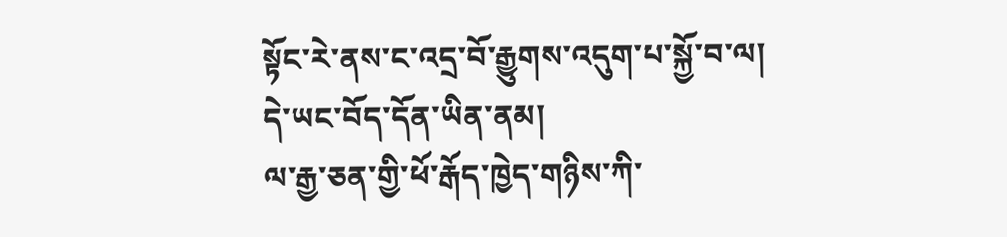སྟོང་རེ་ནས་ང་འདྲ་བོ་རྒྱུགས་འདུག་པ་སྐྱོ་བ་ལ། དེ་ཡང་བོད་དོན་ཡིན་ནམ།
ལ་རྒྱ་ཅན་གྱི་ཕོ་རྒོད་ཁྱེད་གཉིས་ཀི་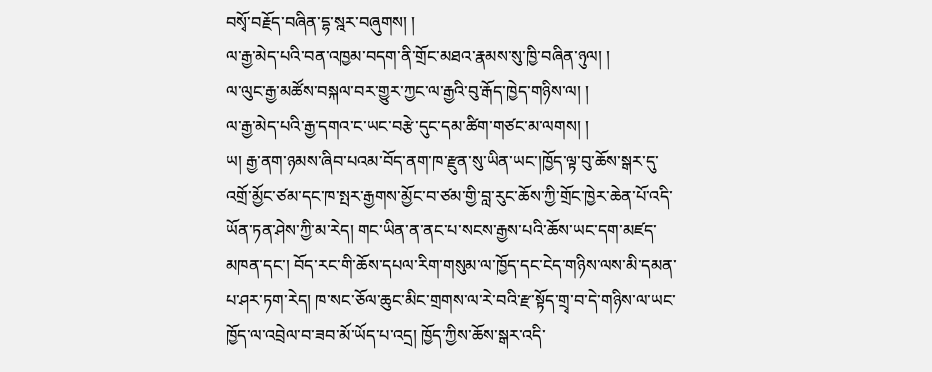བསྭོ་བརྗོད་བཞིན་དྷ་སྰར་བཞུགས། །
ལ་རྒྱ་མེད་པའི་བན་འཁྱམ་བདག་ནི་གྲོང་མཐའ་རྣམས་སུ་ཁྱི་བཞིན་ཉུལ། །
ལ་ལུང་རྒྱ་མཚོས་བསྐལ་བར་གྱུར་ཀྱང་ལ་རྒྱའི་བུ་རྒོད་ཁྱེད་གཉིས་ལ། །
ལ་རྒྱ་མེད་པའི་རྒྱ་དགའ་ང་ཡང་བརྩེ་དུང་དམ་ཚིག་གཙང་མ་ལགས། །
ཡ། རྒྱ་ནག་ཉམས་ཞིབ་པའམ་བོད་ནག་ཁ་རྫུན་སུ་ཡིན་ཡང་།ཁྱོད་ལྟ་བུ་ཆོས་སྒར་དུ་འགྲོ་མྱོང་ཙམ་དང་ཁ་སྤར་རྒྱགས་མྱོང་བ་ཙམ་གྱི་བླ་རུང་ཆོས་ཀྱི་གྲོང་ཁྱེར་ཆེན་པོ་འདི་ཡོན་ཏན་ཤེས་ཀྱི་མ་རེད། གང་ཡིན་ན་ནང་པ་སངས་རྒྱས་པའི་ཆོས་ཡང་དག་མཛད་མཁན་དང་། བོད་རང་གི་ཆོས་དཔལ་རིག་གསུམ་ལ་ཁྱོད་དང་ངེད་གཉིས་ལས་མི་དམན་པ་ཤར་ཏག་རེད། ཁ་སང་ཅོལ་ཆུང་མིང་གྲགས་ལ་རེ་བའི་རྫ་སྟོད་གྲྭ་བ་དེ་གཉིས་ལ་ཡང་ཁྱོད་ལ་འབྲེལ་བ་ཟབ་མོ་ཡོད་པ་འདྲ། ཁྱོད་ཀྱིས་ཆོས་སྒར་འདི་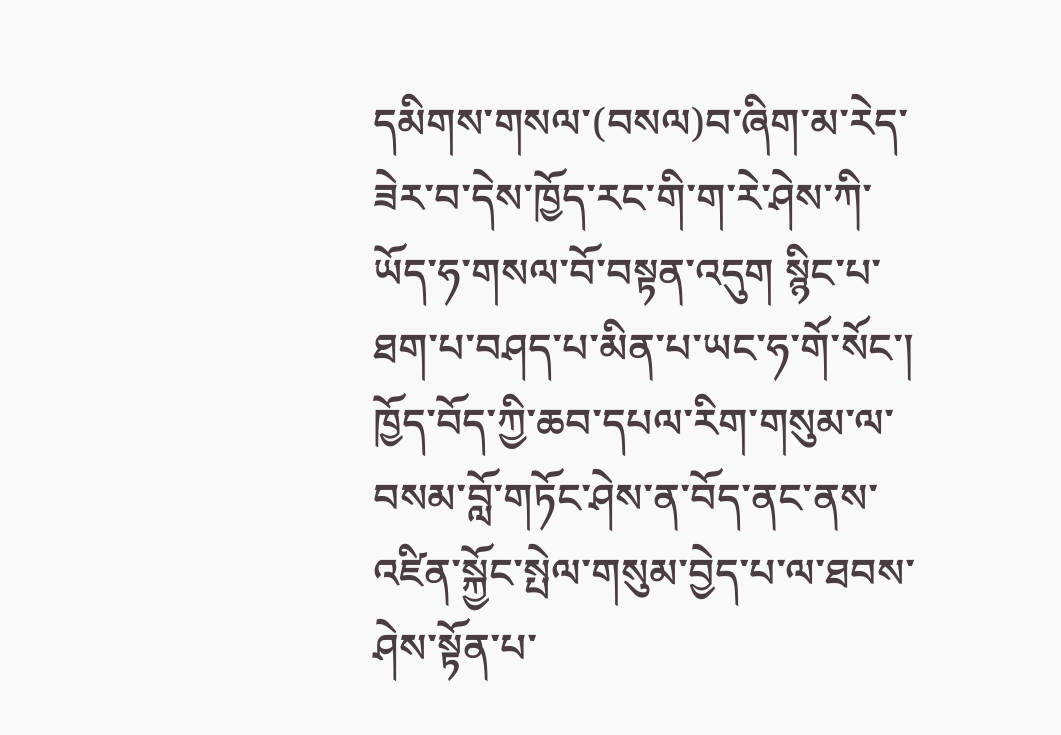དམིགས་གསལ་(བསལ)བ་ཞིག་མ་རེད་ཟེར་བ་དེས་ཁྱོད་རང་གི་ག་རེ་ཤེས་ཀི་ཡོད་ཧ་གསལ་བོ་བསྟན་འདུག སྙིང་པ་ཐག་པ་བཤད་པ་མིན་པ་ཡང་ཧ་གོ་སོང་། ཁྱོད་བོད་ཀྱི་ཆབ་དཔལ་རིག་གསུམ་ལ་བསམ་བློ་གཏོང་ཤེས་ན་བོད་ནང་ནས་འཛིན་སྐྱོང་སྤེལ་གསུམ་བྱེད་པ་ལ་ཐབས་ཤེས་སྟོན་པ་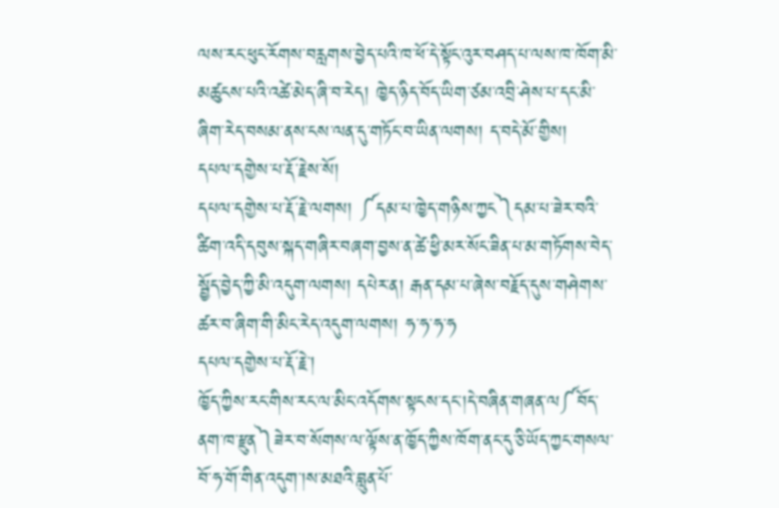ལས་རང་ཕུང་རོགས་བརླགས་བྱེད་པའི་ཁ་ཕོ་དེ་སྟོང་འུར་བཤད་པ་ལས་ཁ་ཁོག་མི་མཚུངས་པའི་འཚེ་མེད་ཞི་བ་རེད། ཁྱེད་ཉིད་བོད་ཡིག་ཙམ་འབྲི་ཤེས་པ་དང་མི་ཞིག་རེད་བསམ་ནས་ངས་ལན་དུ་གཏོང་བ་ཡིན་ལགས། ད་བདེ་མོ་གྱིས།
དཔལ་དགྱེས་པ་རྡོ་རྗེས་སོ།
དཔལ་དགྱེས་པ་རྡོ་རྗེ་ལགས། ༼དམ་པ་ཁྱེད་གཉིས་ཀྱང༽དམ་པ་ཟེར་བའི་ཚིག་འདི་དབུས་སྐད་གཞིར་བཞག་བྱས་ན་ཚེ་ཕྱི་མར་སོང་ཟིན་པ་མ་གཏོགས་བེད་སྦྱོད་བྱེད་ཀྱི་མི་འདུག་ལགས། དཔེར་ན། རྒན་དམ་པ་ཞེས་བརྗོད་དུས་གཤེགས་ཚར་བ་ཞིག་གི་མིང་རེད་འདུག་ལགས། ཧ་ཧ་ཧ་ཧ
དཔལ་དགྱེས་པ་རྡོ་རྗེ་།
ཁྱོད་ཀྱིས་རང་གིས་རང་ལ་མིང་འདོགས་སྟངས་དང་།དེ་བཞིན་གཞན་ལ༼བོད་ནག་ཁ་རྫུན༽ཟེར་བ་སོགས་ལ་ལྟོས་ན་ཁྱོད་ཀྱིས་ཁོག་ནང་དུ་ཅི་ཡོད་ཀྱང་གསལ་བོ་ཧ་གོ་གིན་འདུག་།ས་མཐའི་བླུན་པོ་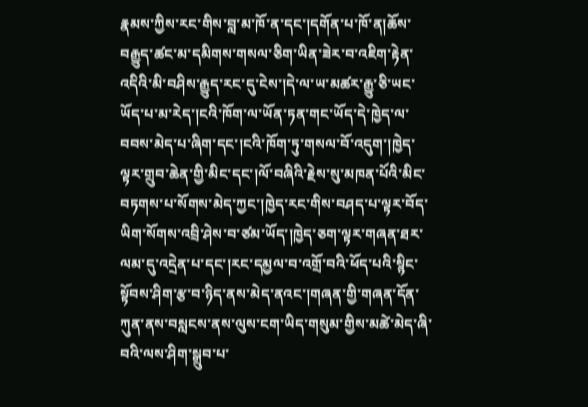རྣམས་ཀྱིས་རང་གིས་བླ་མ་ཁོ་ན་དང་།དགོན་པ་ཁོ་ན།ཆོས་བརྒྱུད་ཚང་མ་དམིགས་གསལ་ཅིག་ཡིན་ཟེར་བ་འཇིག་རྟེན་འདིའི་མི་བཤིས་རྒྱུད་རང་དུ་ངེས་།དེ་ལ་ཡ་མཚར་རྒྱུ་ཅི་ཡང་ཡོད་པ་མ་རེད་།ངའི་ཁོག་ལ་ཡོན་ཏན་གང་ཡོད་དེ་ཁྱེད་ལ་བབས་མེད་པ་ཞིག་དང་།ངའི་ཁོག་ཏུ་གསལ་བོ་འདུག་།ཁྱེད་ལྟར་གྲུབ་ཆེན་གྱི་མིང་དང་།ལོ་བཞིའི་རྗེས་སུ་མཁན་པོའི་མིང་བཏགས་པ་སོགས་མེད་ཀྱང་།ཁྱེད་རང་གིས་བཤད་པ་ལྟར་བོད་ཡིག་སོགས་འབྲི་ཤེས་བ་ཙམ་ཡོད་།ཁྱེད་ཅག་ལྟར་གཞན་ཐར་ལམ་དུ་འདྲེན་པ་དང་།རང་དམྱལ་བ་འགྲོ་བའི་ཕོད་པའི་སྙིང་སྟོབས་ཤིག་རྩ་བ་ཉིད་ནས་མེད་ནའང་།གཞན་གྱི་གཞན་དོན་ཀུན་ནས་བསླངས་ནས་ལུས་ངག་ཡིད་གསུམ་གྱིས་མཚེ་མེད་ཞི་བའི་ལས་ཤིག་སྒྲུབ་པ་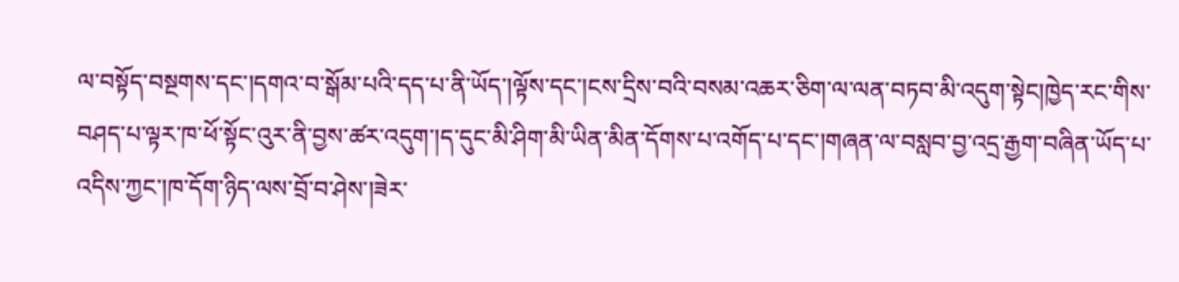ལ་བསྟོད་བསྔགས་དང་།དགའ་བ་སྒོམ་པའི་དད་པ་ནི་ཡོད་།ལྟོས་དང་།ངས་དྲིས་བའི་བསམ་འཆར་ཅིག་ལ་ལན་བཏབ་མི་འདུག་སྟེང།ཁྱེད་རང་གིས་བཤད་པ་ལྟར་ཁ་ཕོ་སྟོང་འུར་ནི་བྱས་ཚར་འདུག་།ད་དུང་མི་ཤིག་མི་ཡིན་མིན་དོགས་པ་འགོད་པ་དང་།གཞན་ལ་བསླབ་བྱ་འདྲ་རྒྱག་བཞིན་ཡོད་པ་འདིས་ཀྱང་།ཁ་དོག་ཉིད་ལས་བྲོ་བ་ཤེས་།ཟེར་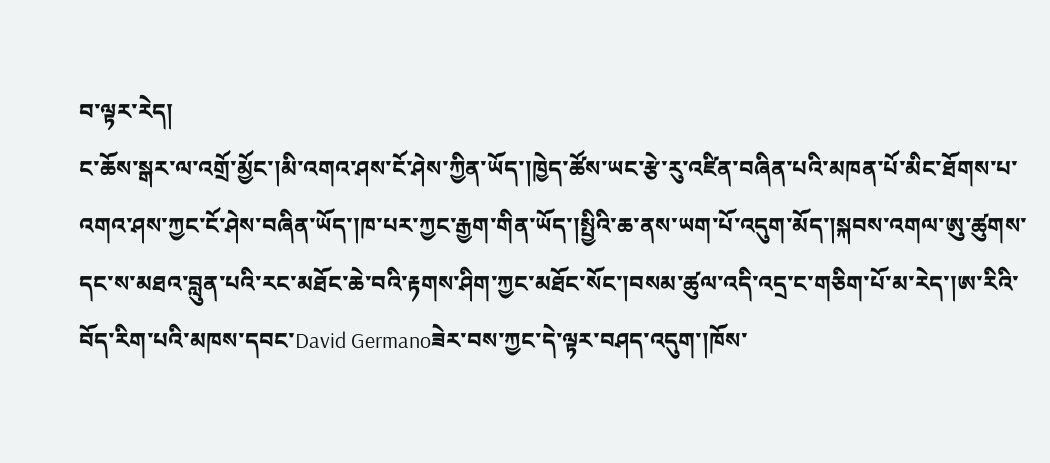བ་ལྟར་རེད།
ང་ཆོས་སྒར་ལ་འགྲོ་མྱོང་།མི་འགའ་ཤས་ངོ་ཤེས་ཀྱིན་ཡོད་།ཁྱེད་ཚོས་ཡང་རྩེ་རུ་འཛིན་བཞིན་པའི་མཁན་པོ་མིང་ཐོགས་པ་འགའ་ཤས་ཀྱང་ངོ་ཤེས་བཞིན་ཡོད་།ཁ་པར་ཀྱང་རྒྱག་གིན་ཡོད་།སྤྱིའི་ཆ་ནས་ཡག་པོ་འདུག་མོད་།སྐབས་འགལ་ཨུ་ཚུགས་དང་ས་མཐའ་བླུན་པའི་རང་མཐོང་ཆེ་བའི་རྟགས་ཤིག་ཀྱང་མཐོང་སོང་།བསམ་ཚུལ་འདི་འདྲ་ང་གཅིག་པོ་མ་རེད་།ཨ་རིའི་བོད་རིག་པའི་མཁས་དབང་David Germanoཟེར་བས་ཀྱང་དེ་ལྟར་བཤད་འདུག་།ཁོས་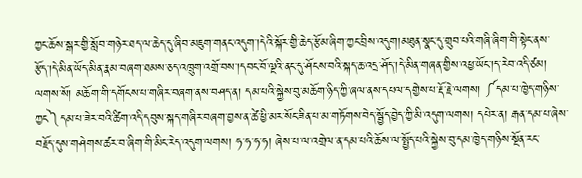ཀྱང་ཆོས་སྒར་གྱི་སློབ་གཉེར་ཐད་ལ་ཆེད་དུ་ཞིབ་མཇུག་གནང་འདུག་།དེའི་སྐོར་གྱི་ཆེད་རྩོམ་ཞིག་ཀྱང་བྲིས་འདུག།མཐུན་སྣང་དུ་གྲུབ་པའི་གཞི་ཞིག་གི་སྟེང་ནས་རྩོད་།དེ་མིན་ཡོད་མིན་རྣམ་བཞག་ཐམས་ཅད་འཁྲུག་འགྲོ་བས་།དབང་བོ་ལྔའི་ནང་དུ་ཤོངས་བའི་སྐད་ཆ་འདྲ་ཤོད་།དེ་མིན་གཞན་གྱིས་འཕྱ་ཡོང་།ད་རེབ་འདི་ཙམ།
ལགས་སོ། མཆོག་གི་དགོངས་པ་གཞིར་བཞག་ནས་བཤད་ན། དམ་པའི་སྐྱེས་བུ་མཆོག་ཉིད་ཀྱི་ཞལ་ནས་དཔལ་དགྱེས་པ་རྡོ་རྗེ་ལགས། ༼དམ་པ་ཁྱེད་གཉིས་ཀྱང༽དམ་པ་ཟེར་བའི་ཚིག་འདི་དབུས་སྐད་གཞིར་བཞག་བྱས་ན་ཚེ་ཕྱི་མར་སོང་ཟིན་པ་མ་གཏོགས་བེད་སྦྱོད་བྱེད་ཀྱི་མི་འདུག་ལགས། དཔེར་ན། རྒན་དམ་པ་ཞེས་བརྗོད་དུས་གཤེགས་ཚར་བ་ཞིག་གི་མིང་རེད་འདུག་ལགས། ཧ་ཧ་ཧ་ཧ། ཞེས་པ་ལ་འགྲེལ་ན་དམ་པའི་ཆོས་ལ་སྤྱོད་པའི་སྐྱེས་བུ་དམ་ཁྱེད་གཉིས་སྔོན་རང་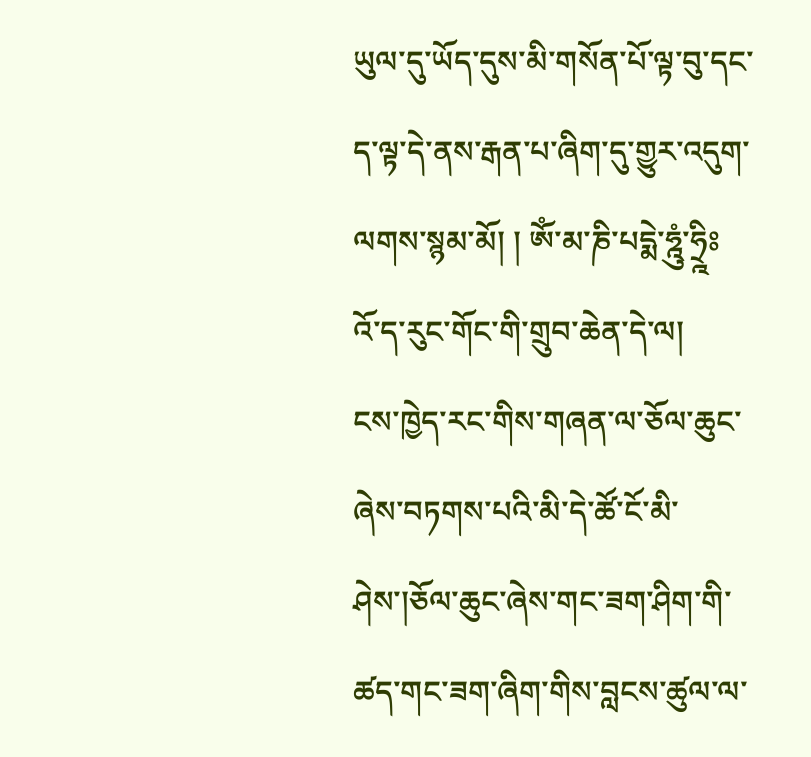ཡུལ་དུ་ཡོད་དུས་མི་གསོན་པོ་ལྟ་བུ་དང་ད་ལྟ་དེ་ནས་རྒན་པ་ཞིག་དུ་གྱུར་འདུག་ལགས་སྙམ་མོ། ། ཨོཾ་མ་ཎི་པདྨེ་ཧྰུཾ་ཧྲྰིཿ
འོ་ད་རུང་གོང་གི་གྲུབ་ཆེན་དེ་ལ།
ངས་ཁྱེད་རང་གིས་གཞན་ལ་ཅོལ་ཆུང་ཞེས་བཏགས་པའི་མི་དེ་ཚོ་ངོ་མི་ཤེས་།ཅོལ་ཆུང་ཞེས་གང་ཟག་ཤིག་གི་ཚད་གང་ཟག་ཞིག་གིས་བླངས་ཚུལ་ལ་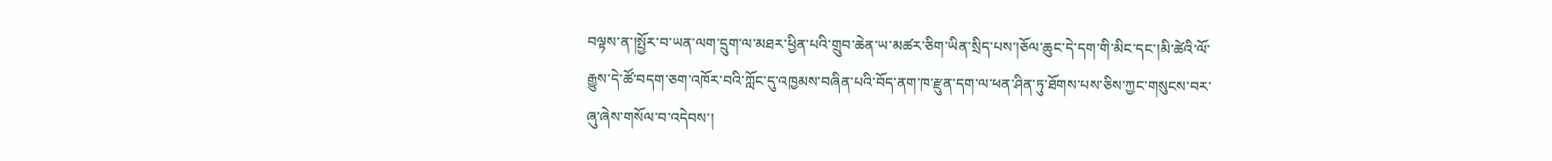བལྟས་ན་།སྤྱོར་བ་ཡན་ལག་དྲུག་ལ་མཐར་ཕྱིན་པའི་གྲུབ་ཆེན་ཡ་མཚར་ཅིག་ཡིན་སྲིད་པས་།ཅོལ་ཆུང་དེ་དག་གི་མིང་དང་།མི་ཚེའི་ལོ་རྒྱུས་དེ་ཚོ་བདག་ཅག་འཁོར་བའི་ཀློང་དུ་འཁྱམས་བཞིན་པའི་བོད་ནག་ཁ་རྫུན་དག་ལ་ཕན་ཤིན་ཏུ་ཐོགས་པས་ཅིས་ཀྱང་གསུངས་བར་ཞུ་ཞེས་གསོལ་བ་འདེབས་།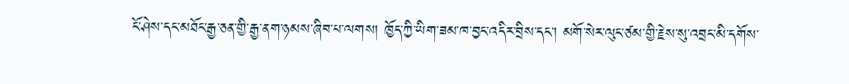ངོ་ཤེས་དང་མཐོང་རྒྱ་ཅན་གྱི་རྒྱ་ནག་ཉམས་ཞིབ་པ་ལགས། ཁྱོད་ཀྱི་ཡིག་ཟམ་ཁ་བྱང་འདིར་བྲིས་དང་། མགོ་སེར་ལུང་ཙམ་གྱི་རྗེས་སུ་འབྲང་མི་དགོས་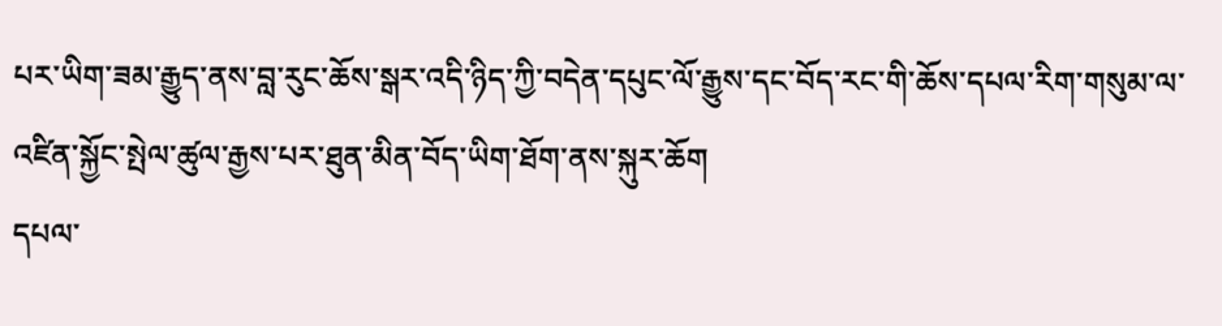པར་ཡིག་ཟམ་རྒྱུད་ནས་བླ་རུང་ཆོས་སྒར་འདི་ཉིད་ཀྱི་བདེན་དཔུང་ལོ་རྒྱུས་དང་བོད་རང་གི་ཆོས་དཔལ་རིག་གསུམ་ལ་འཛིན་སྐྱོང་སྤེལ་ཚུལ་རྒྱས་པར་ཐུན་མིན་བོད་ཡིག་ཐོག་ནས་སྐུར་ཆོག
དཔལ་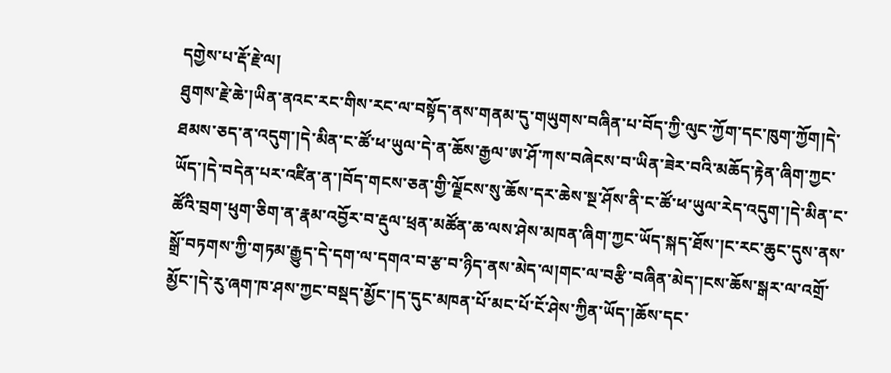དགྱེས་པ་རྡོ་རྗེ་ལ།
ཐུགས་རྗེ་ཆེ་།ཡིན་ནའང་རང་གིས་རང་ལ་བསྟོད་ནས་གནམ་དུ་གཡུགས་བཞིན་པ་བོད་ཀྱི་ལུང་ཀྱོག་དང་ཁུག་ཀྱོག།དེ་ཐམས་ཅད་ན་འདུག་།དེ་མིན་ང་ཚོ་ཕ་ཡུལ་དེ་ན་ཆོས་རྒྱལ་ཨ་ཤོ་ཀས་བཞེངས་བ་ཡིན་ཟེར་བའི་མཆོད་རྟེན་ཞིག་ཀྱང་ཡོད་།དེ་བདེན་པར་འཛིན་ན་།བོད་གངས་ཅན་གྱི་ལྗོངས་སུ་ཆོས་དར་ཆེས་སྔ་ཤོས་ནི་ང་ཚོ་ཕ་ཡུལ་རེད་འདུག་།དེ་མིན་ང་ཚོའི་བྲག་ཕུག་ཅིག་ན་རྣམ་འབྱོར་བ་རྡུལ་ཕྲན་མཚོན་ཆ་ལས་ཤེས་མཁན་ཞིག་ཀྱང་ཡོད་སྐད་ཐོས་།ང་རང་ཆུང་དུས་ནས་སྒྲོ་བཏགས་ཀྱི་གཏམ་རྒྱུད་དེ་དག་ལ་དགའ་བ་རྩ་བ་ཉིད་ནས་མེད་ལ།གང་ལ་བརྩི་བཞིན་མེད་།ངས་ཆོས་སྒར་ལ་འགྲོ་མྱོང་།དེ་རུ་ཞག་ཁ་ཤས་ཀྱང་བསྡད་མྱོང་།ད་དུང་མཁན་པོ་མང་པོ་ངོ་ཤེས་ཀྱིན་ཡོད་།ཆོས་དང་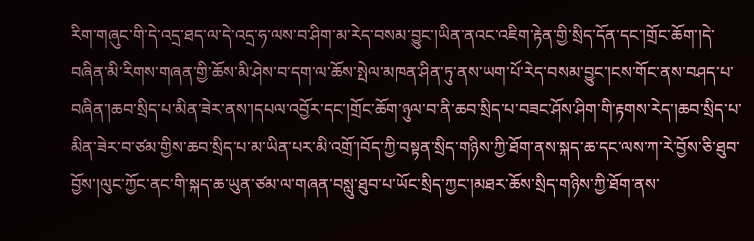རིག་གཞུང་གི་དེ་འདྲ་ཐད་ལ་དེ་འདྲ་ཧ་ལས་བ་ཤིག་མ་རེད་བསམ་བྱུང་།ཡིན་ནའང་འཇིག་རྟེན་གྱི་སྲིད་དོན་དང་།གྲོང་ཆོག་།དེ་བཞིན་མི་རིགས་གཞན་གྱི་ཆོས་མི་ཤེས་བ་དག་ལ་ཆོས་སྤེལ་མཁན་ཤིན་ཏུ་ནས་ཡག་པོ་རེད་བསམ་བྱུང་།ངས་གོང་ནས་བཤད་པ་བཞིན་།ཆབ་སྲིད་པ་མིན་ཟེར་ནས་།དཔལ་འབྱོར་དང་།གྲོང་ཆོག་ཉུལ་བ་ནི་ཆབ་སྲིད་པ་བཟང་ཤོས་ཤིག་གི་རྟགས་རེད་།ཆབ་སྲིད་པ་མིན་ཟེར་བ་ཙམ་གྱིས་ཆབ་སྲིད་པ་མ་ཡིན་པར་མི་འགྲོ་།བོད་ཀྱི་བསྟན་སྲིད་གཉིས་ཀྱི་ཐོག་ནས་སྐད་ཆ་དང་ལས་ཀ་རེ་བྱོས་ཅི་ཐུབ་བྱོས་།ལུང་ཀྱོང་ནང་གི་སྐད་ཆ་ཡུན་ཙམ་ལ་གཞན་བསླུ་ཐུབ་པ་ཡོང་སྲིད་ཀྱང་།མཐར་ཆོས་སྲིད་གཉིས་ཀྱི་ཐོག་ནས་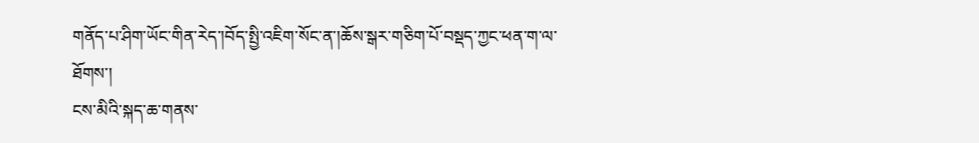གནོད་པ་ཤིག་ཡོང་གིན་རེད་།བོད་སྤྱི་འཇིག་སོང་ན་།ཆོས་སྒར་གཅིག་པོ་བསྡད་ཀྱང་ཕན་ག་ལ་ཐོགས་།
ངས་མིའི་སྐད་ཆ་གནས་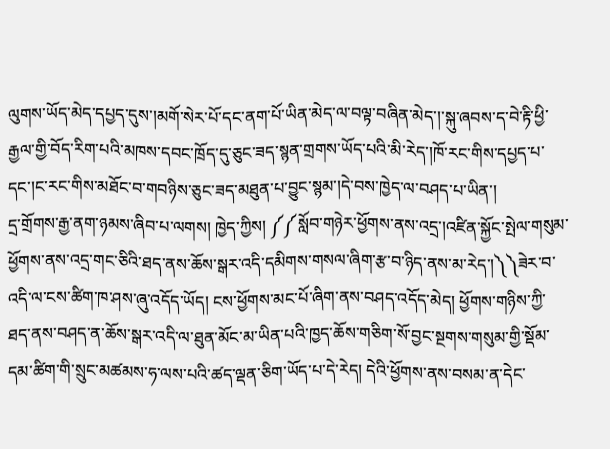ལུགས་ཡོད་མེད་དཔྱད་དུས་།མགོ་སེར་པོ་དང་ནག་པོ་ཡིན་མེད་ལ་བལྟ་བཞིན་མེད་།་སྐུ་ཞབས་ད་བེ་རྟི་ཕྱི་རྒྱལ་གྱི་བོད་རིག་པའི་མཁས་དབང་ཁྲོད་དུ་ཅུང་ཟད་སྙན་གྲགས་ཡོད་པའི་མི་རེད་།ཁོ་རང་གིས་དཔྱད་པ་དང་།ང་རང་གིས་མཐོང་བ་གབཉིས་ཅུང་ཟད་མཐུན་པ་བྱུང་སྙམ་།དེ་བས་ཁྱེད་ལ་བཤད་པ་ཡིན་།
དྲ་གྲོགས་རྒྱ་ནག་ཉམས་ཞིབ་པ་ལགས། ཁྱེད་ཀྱིས། ༼༼སློབ་གཉེར་ཕྱོགས་ནས་འདྲ་།འཛིན་སྐྱོང་སྤེལ་གསུམ་ཕྱོགས་ནས་འདྲ་གང་ཅིའི་ཐད་ནས་ཆོས་སྒར་འདི་དམིགས་གསལ་ཞིག་རྩ་བ་ཉིད་ནས་མ་རེད་།༽༽ཟེར་བ་འདི་ལ་ངས་ཚིག་ཁ་ཤས་ཞུ་འདོད་ཡོད། ངས་ཕྱོགས་མང་པོ་ཞིག་ནས་བཤད་འདོད་མེད། ཕྱོགས་གཉིས་ཀྱི་ཐད་ནས་བཤད་ན་ཆོས་སྒར་འདི་ལ་ཐུན་མོང་མ་ཡིན་པའི་ཁྱད་ཆོས་གཅིག་སོ་བྱང་སྔགས་གསུམ་གྱི་སྡོམ་དམ་ཚིག་གི་སྲུང་མཚམས་ཧ་ལས་པའི་ཚད་ལྡན་ཅིག་ཡོད་པ་དེ་རེད། དེའི་ཕྱོགས་ནས་བསམ་ན་དེང་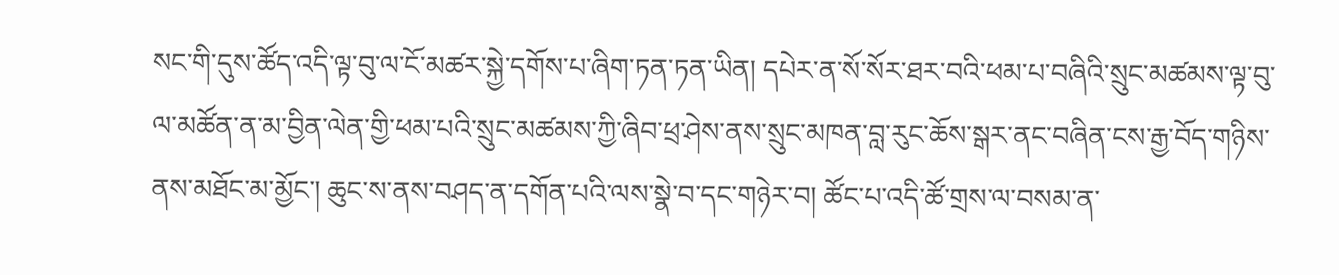སང་གི་དུས་ཚོད་འདི་ལྟ་བུ་ལ་ངོ་མཚར་སྐྱེ་དགོས་པ་ཞིག་ཏན་ཏན་ཡིན། དཔེར་ན་སོ་སོར་ཐར་བའི་ཕམ་པ་བཞིའི་སྲུང་མཚམས་ལྟ་བུ་ལ་མཚོན་ན་མ་བྱིན་ལེན་གྱི་ཕམ་པའི་སྲུང་མཚམས་ཀྱི་ཞིབ་ཕྲ་ཤེས་ནས་སྲུང་མཁན་བླ་རུང་ཆོས་སྒར་ནང་བཞིན་ངས་རྒྱ་བོད་གཉིས་ནས་མཐོང་མ་མྱོང་། ཆུང་ས་ནས་བཤད་ན་དགོན་པའི་ལས་སྣེ་བ་དང་གཉེར་བ། ཚོང་པ་འདི་ཚོ་གྲས་ལ་བསམ་ན་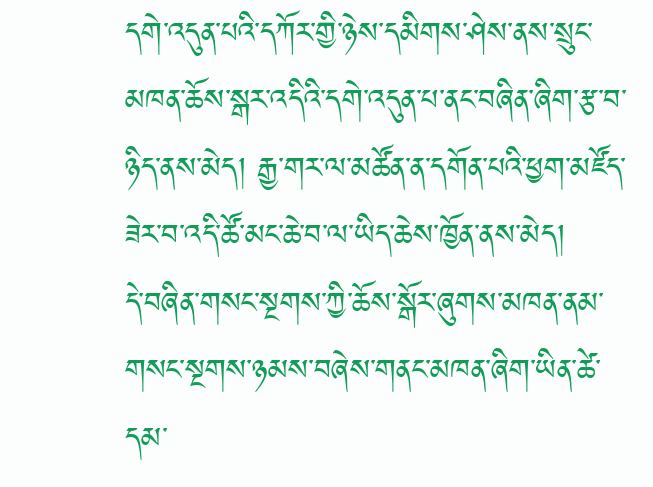དགེ་འདུན་པའི་དཀོར་གྱི་ཉེས་དམིགས་ཤེས་ནས་སྲུང་མཁན་ཆོས་སྒར་འདིའི་དགེ་འདུན་པ་ནང་བཞིན་ཞིག་རྩ་བ་ཉིད་ནས་མེད། རྒྱ་གར་ལ་མཚོན་ན་དགོན་པའི་ཕྱག་མཛོད་ཟེར་བ་འདི་ཚོ་མང་ཆེ་བ་ལ་ཡིད་ཆེས་ཁྱོན་ནས་མེད།
དེ་བཞིན་གསང་སྔགས་ཀྱི་ཆོས་སྒོར་ཞུགས་མཁན་ནམ་གསང་སྔགས་ཉམས་བཞེས་གནང་མཁན་ཞིག་ཡིན་ཚེ་དམ་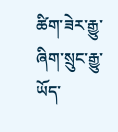ཚིག་ཟེར་རྒྱུ་ཞིག་སྲུང་རྒྱུ་ཡོད་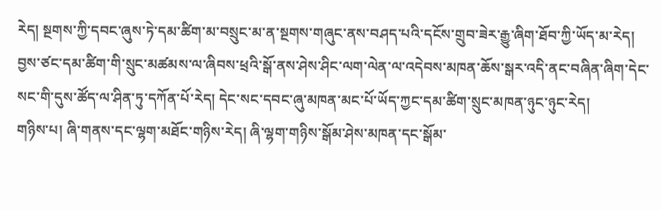རེད། སྔགས་ཀྱི་དབང་ཞུས་ཏེ་དམ་ཚིག་མ་བསྲུང་མ་ན་སྔགས་གཞུང་ནས་བཤད་པའི་དངོས་གྲུབ་ཟེར་རྒྱུ་ཞིག་ཐོབ་ཀྱི་ཡོད་མ་རེད། བྱས་ཙང་དམ་ཚིག་གི་སྲུང་མཚམས་ལ་ཞིབས་ཕྲའི་སྒོ་ནས་ཤེས་ཤིང་ལག་ལེན་ལ་འདེབས་མཁན་ཆོས་སྒར་འདི་ནང་བཞིན་ཞིག་དེང་སང་གི་དུས་ཚོད་ལ་ཤིན་ཏུ་དཀོན་པོ་རེད། དེང་སང་དབང་ཞུ་མཁན་མང་པོ་ཡོད་ཀྱང་དམ་ཚིག་སྲུང་མཁན་ཉུང་ཉུང་རེད།
གཉིས་པ། ཞི་གནས་དང་ལྷག་མཐོང་གཉིས་རེད། ཞི་ལྷག་གཉིས་སྒོམ་ཤེས་མཁན་དང་སྒོམ་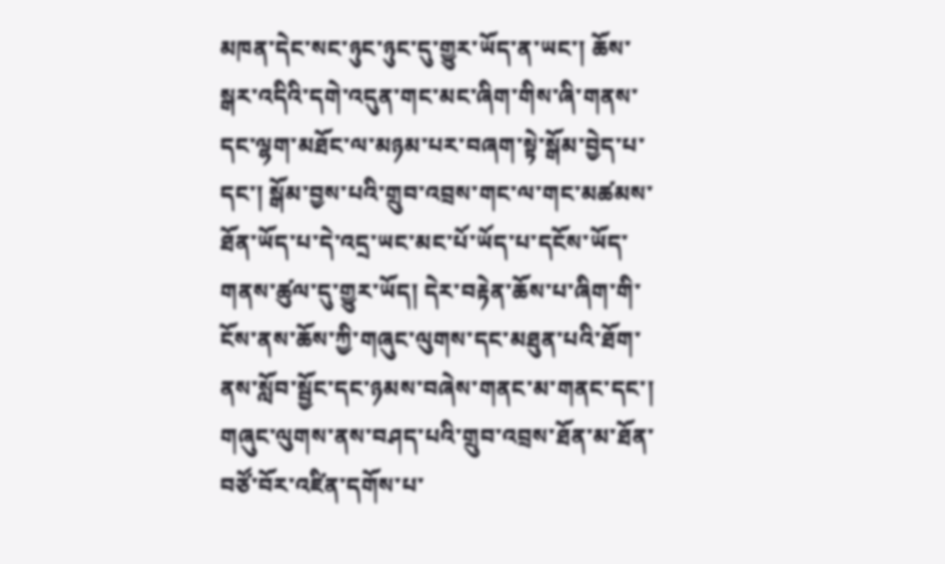མཁན་དེང་སང་ཉུང་ཉུང་དུ་གྱུར་ཡོད་ན་ཡང་། ཆོས་སྒར་འདིའི་དགེ་འདུན་གང་མང་ཞིག་གིས་ཞི་གནས་དང་ལྷག་མཐོང་ལ་མཉམ་པར་བཞག་སྟེ་སྒོམ་བྱེད་པ་དང་། སྒོམ་བྱས་པའི་གྲུབ་འབྲས་གང་ལ་གང་མཚམས་ཐོན་ཡོད་པ་དེ་འདྲ་ཡང་མང་པོ་ཡོད་པ་དངོས་ཡོད་གནས་ཚུལ་དུ་གྱུར་ཡོད། དེར་བརྟེན་ཆོས་པ་ཞིག་གི་ངོས་ནས་ཆོས་ཀྱི་གཞུང་ལུགས་དང་མཐུན་པའི་ཐོག་ནས་སློབ་སྦྱོང་དང་ཉམས་བཞེས་གནང་མ་གནང་དང་། གཞུང་ལུགས་ནས་བཤད་པའི་གྲུབ་འབྲས་ཐོན་མ་ཐོན་བཙོ་བོར་འཛིན་དགོས་པ་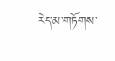རེད་མ་གཏོགས་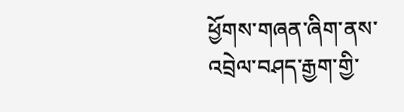ཕྱོགས་གཞན་ཞིག་ནས་འབྲེལ་བཤད་རྒྱག་གྱི་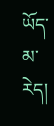ཡོད་མ་རེད།